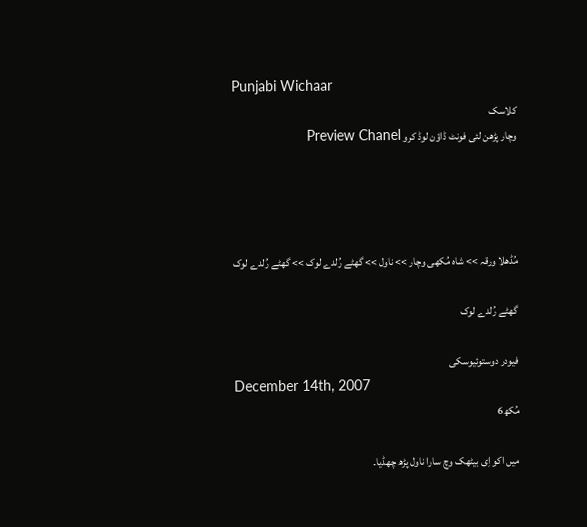Punjabi Wichaar
کلاسک
وچار پڑھن لئی فونٹ ڈاؤن لوڈ کرو Preview Chanel




مُڈھلا ورقہ >> شاہ مُکھی وچار >> ناول >> گھٹے رُلدے لوک >> گھٹے رُلدے لوک

گھٹے رُلدے لوک

فیودر دوستوئیوسکی
December 14th, 2007
مُکھ6

میں اکو اِی بیٹھک وچ سارا ناول پڑھ چھڈیا۔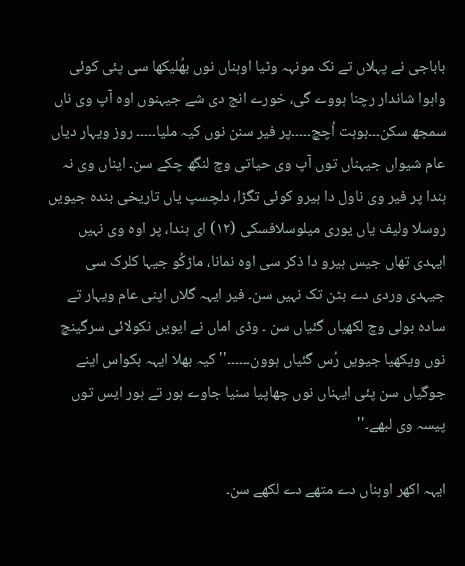باباجی نے پہلاں تے نک مونہہ وٹیا اوہناں نوں بھُلیکھا سی پئی کوئی واہوا شاندار رچنا ہووے گی، خورے انج دی شے جیہنوں اوہ آپ وی ناں سمجھ سکن۔۔۔بوہت اُچچ۔۔۔۔۔پر فیر سنن نوں کیہ ملیا۔۔۔۔۔ روز ویہار دیاں عام شیواں جیہناں توں آپ وی حیاتی وچ لنگھ چکے سن۔ ایناں وی نہ ہندا پر فیر وی ناول دا ہیرو کوئی تگڑا، دلچسپ یاں تاریخی بندہ جیویں روسلا ولیف یاں یوری میلوسلافسکی (١٢) ای ہندا، پر اوہ وی نہیں ایہدی تھاں جیس ہیرو دا ذکر سی اوہ نمانا، ماڑکُو جیہا کلرک سی جیہدی وردی دے بٹن تک نہیں سن۔ فیر ایہہ گلاں اپنی عام ویہار تے سادہ بولی وچ لکھیاں گئیاں سن ۔ وڈی اماں نے ایویں نکولائی سرگینچ نوں ویکھیا جیویں رُس گئیاں ہوون۔۔۔۔۔۔'' کیہ بھلا ایہہ بکواس اینے جوگیاں سن پئی ایہناں نوں چھاپیا سنیا جاوے ہور تے ہور ایس توں پیسہ وی لبھے۔''

ایہہ اکھر اوہناں دے متھے دے لکھے سن۔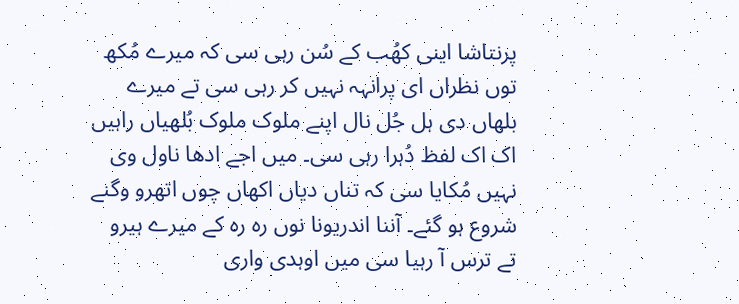پرنتاشا اینی کھُب کے سُن رہی سی کہ میرے مُکھ توں نظراں ای پرانہہ نہیں کر رہی سی تے میرے بلھاں دی ہل جُل نال اپنے ملوک ملوک بُلھیاں راہیں اک اک لفظ دُہرا رہی سی۔ میں اجے ادھا ناول وی نہیں مُکایا سی کہ تناں دیاں اکھاں چوں اتھرو وگنے شروع ہو گئے۔ آننا اندریونا نوں رہ رہ کے میرے ہیرو تے ترس آ رہیا سی میں اوہدی واری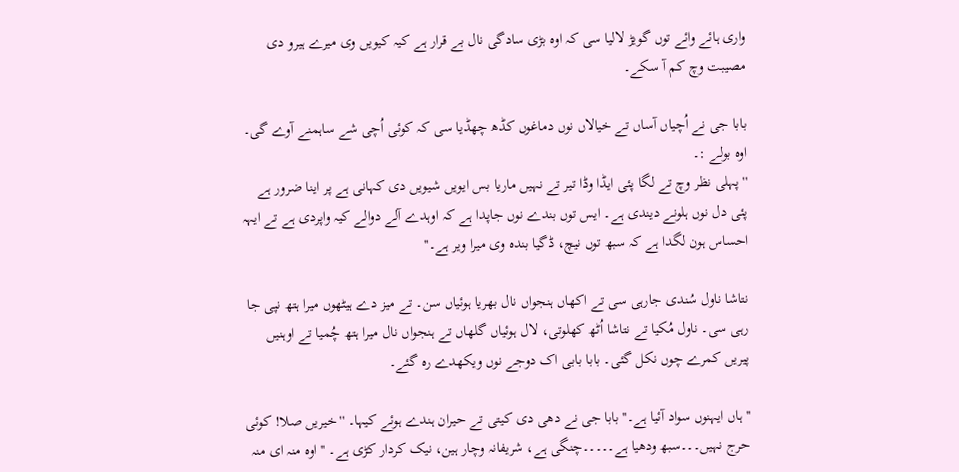واری ہائے وائے توں گویڑ لالیا سی کہ اوہ بڑی سادگی نال بے قرار ہے کیہ کیویں وی میرے ہیرو دی مصیبت وچ کم آ سکے۔

بابا جی نے اُچیاں آساں تے خیالاں نوں دماغوں کڈھ چھڈیا سی کہ کوئی اُچی شے ساہمنے آوے گی۔ اوہ بولے :۔
'' پہلی نظر وچ تے لگا پئی ایڈا وڈا تیر تے نہیں ماریا بس ایویں شیویں دی کہانی ہے پر اینا ضرور ہے پئی دل نوں ہلونے دیندی ہے۔ ایس توں بندے نوں جاپدا ہے کہ اوہدے آلے دوالے کیہ واپردی ہے تے ایہہ احساس ہون لگدا ہے کہ سبھ توں نیچ، ڈگیا بندہ وی میرا ویر ہے۔''

نتاشا ناول سُندی جارہی سی تے اکھاں ہنجواں نال بھریا ہوئیاں سن۔ تے میز دے ہیٹھوں میرا ہتھ نپی جا رہی سی۔ ناول مُکیا تے نتاشا اُٹھ کھلوتی، لال ہوئیاں گلھاں تے ہنجواں نال میرا ہتھ چُمیا تے اوہنیں پیریں کمرے چوں نکل گئی۔ بابا بابی اک دوجے نوں ویکھدے رہ گئے۔

'' ہاں ایہنوں سواد آئیا ہے۔'' بابا جی نے دھی دی کیتی تے حیران ہندے ہوئے کیہا۔ ''خیریں صلا! کوئی حرج نہیں۔۔۔سبھ ودھیا ہے۔۔۔۔۔چنگی ہے، شریفانہ وچار ہین، نیک کردار کڑی ہے۔ '' اوہ منہ ای منہ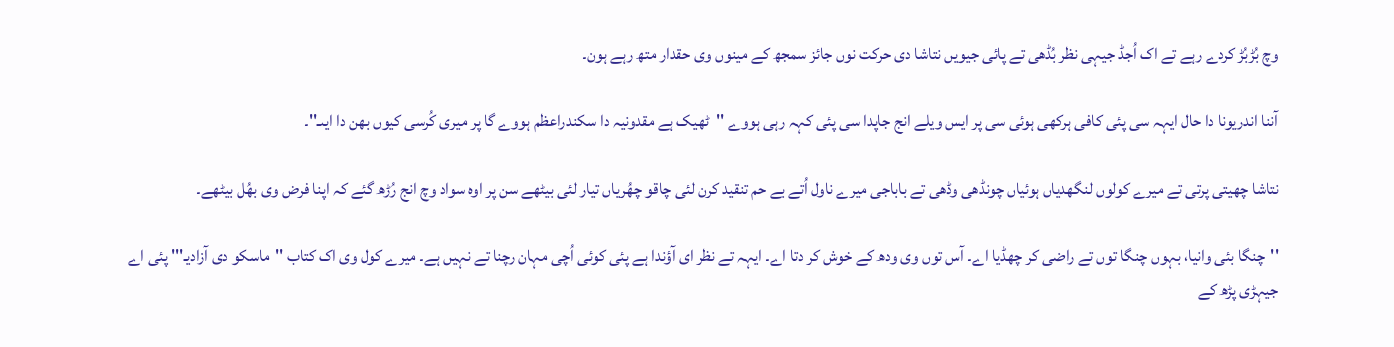وچ بُڑبُڑ کردے رہے تے اک اُجڈ جیہی نظر بُڈھی تے پائی جیویں نتاشا دی حرکت نوں جائز سمجھ کے مینوں وی حقدار متھ رہے ہون۔

آننا اندریونا دا حال ایہہ سی پئی کافی ہرکھی ہوئی سی پر ایس ویلے انج جاپدا سی پئی کہہ رہی ہووے ''ٹھیک ہے مقدونیہ دا سکندراعظم ہووے گا پر میری کُرسی کیوں بھن دا ایںـ''۔

نتاشا چھیتی پرتی تے میرے کولوں لنگھدیاں ہوئیاں چونڈھی وڈھی تے باباجی میرے ناول اُتے بے حم تنقید کرن لئی چاقو چھُریاں تیار لئی بیٹھے سن پر اوہ سواد وچ انج رُڑھ گئے کہ اپنا فرض وی بھُل بیٹھے۔

''چنگا بئی وانیا، بہوں چنگا توں تے راضی کر چھڈیا اے۔ آس توں وی ودھ کے خوش کر دتا اے۔ ایہہ تے نظر ای آؤندا ہے پئی کوئی اُچی مہان رچنا تے نہیں ہے۔ میرے کول وی اک کتاب ''ماسکو دی آزادیـ''' پئی اے جیہڑی پڑھ کے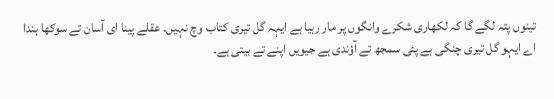تینوں پتہ لگے گا کہ لکھاری شکرے وانگوں پر مار رہیا ہے ایہہ گل تیری کتاب وچ نہیں۔ عقلے پینا ای آسان تے سوکھا ہندا اے ایہو گل تیری چنگی ہے پئی سمجھ تے آؤندی ہے جیویں اپنے تے بیتی ہے۔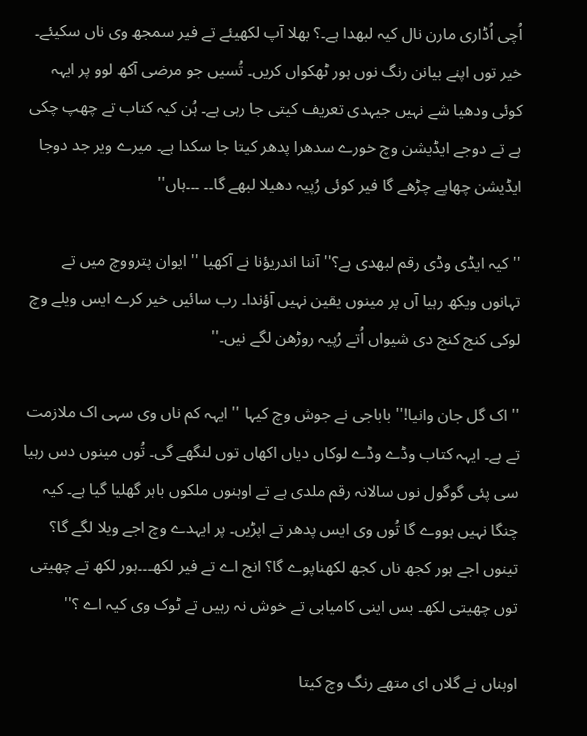اُچی اُڈاری مارن نال کیہ لبھدا ہے۔؟ بھلا آپ لکھیئے تے فیر سمجھ وی ناں سکیئے۔ خیر توں اپنے بیانن رنگ نوں ہور ٹھکواں کریں۔ تُسیں جو مرضی آکھ لوو پر ایہہ کوئی ودھیا شے نہیں جیہدی تعریف کیتی جا رہی ہے۔ ہُن کیہ کتاب تے چھپ چکی ہے تے دوجے ایڈیشن وچ خورے سدھرا پدھر کیتا جا سکدا ہے۔ میرے ویر جد دوجا ایڈیشن چھاپے چڑھے گا فیر کوئی رُپیہ دھیلا لبھے گا۔۔ ۔۔۔ہاں''

'' کیہ ایڈی وڈی رقم لبھدی ہے؟'' آننا اندریؤنا نے آکھیا '' ایوان پترووچ میں تے تہانوں ویکھ رہیا آں پر مینوں یقین نہیں آؤندا۔ رب سائیں خیر کرے ایس ویلے وچ لوکی کنج کنج دی شیواں اُتے رُپیہ روڑھن لگے نیں۔''

'' اک گل جان وانیا!'' باباجی نے جوش وچ کیہا '' ایہہ کم ناں وی سہی اک ملازمت تے ہے۔ ایہہ کتاب وڈے وڈے لوکاں دیاں اکھاں توں لنگھے گی۔ تُوں مینوں دس رہیا سی پئی گوگول نوں سالانہ رقم ملدی ہے تے اوہنوں ملکوں باہر گھلیا گیا ہے۔ کیہ چنگا نہیں ہووے گا تُوں وی ایس پدھر تے اپڑیں۔ پر ایہدے وچ اجے ویلا لگے گا؟ تینوں اجے ہور کجھ ناں کجھ لکھناپوے گا؟ انج اے تے فیر لکھ۔۔۔ہور لکھ تے چھیتی توں چھیتی لکھ۔ بس اینی کامیابی تے خوش نہ رہیں تے ٹوک وی کیہ اے ؟''

اوہناں نے گلاں ای متھے رنگ وچ کیتا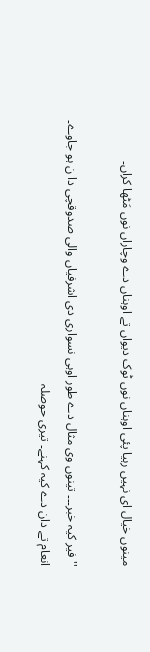مینوں خیال ای نہیں رہیا پئی اوہناں نوں ٹوک دیواں تے اوہناں دے وچاراں نوں مَٹھا کراں۔

'' فیر کیہ خبر۔۔۔ تینوں وی مثال دے طور اوہی نسواری دی اشرفیاں والی صدوقچی دا ن ہو جاوے۔ انعام تے دان دے کیہ کہنے۔ تیری حوصلہ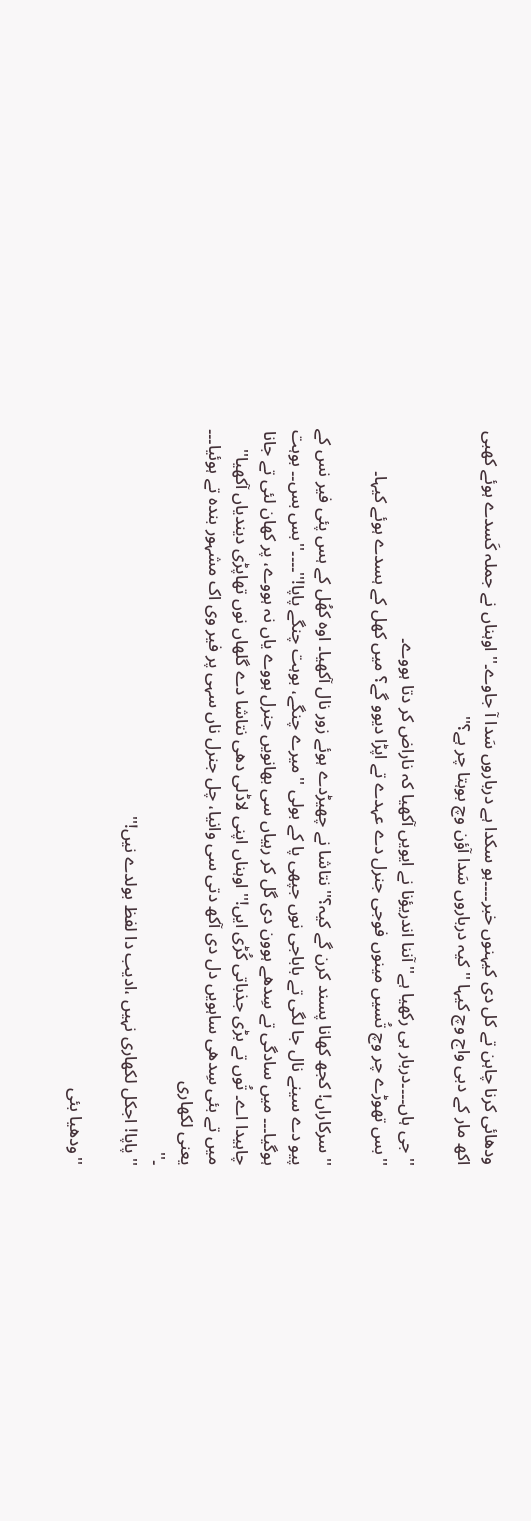ودھائی کرنا چاہن تے کل دی کیہنوں خبر۔۔۔۔ہو سکدا ہے درباروں سَدا آ جاوے۔'' اوہناں نے جملہ کَسدے ہوئے کھبی اکھ مار کے دبی واج وچ کیہا '' کیہ درباروں سَدا آؤن وچ بوہتا چر ہے؟''

''جی ہاں۔۔۔۔دربار ہی رکھیا ہے'' آننا اندریؤنا نے ایویں آکھیا کہ ناراض کر دتا ہووے۔
''بس تھوڑے چر وچ تُسیں مینوں فوجی جنرل دے عہدے تے اپڑا دیوو گے؟ میں کھل کے ہسدے ہوئے کیہا۔

'' سرکاراں! کجھ کھانا پسند کرن گے کیہ؟'' نتاشا نے چھیڑدے ہوئے زور نال آکھیا۔ اوہ کھُل کے ہس پئی فیر نس کے پیو دے سینے نال جا لگی تے باباجی نوں جپھی پا کے بولی ''میرے چنگے، بوہت چنگے پاپا!''۔۔۔۔''بس بس۔۔ بوہت ہوگیا۔۔۔ میں سادگی تے سِدھے ہوون دی گل کر رہیاں سی بھانویں جنرل ہووے یاں نہ ہووے، پر کھان لئی تے جانا چاہیدا اے۔ تُوں تے بڑی جذباتی کُڑی ایں!'' اوہناں اپنی لاڈلی دھی نتاشا دے گلھاں نوں تھاپڑی دیندیاں آکھیا'' میں تے بئی سِدھی ساہویں دل دی آکھ دتی سی وانیا، چل جنرل ناں سہی پر فیر وی اک مشہور بندہ تے ہوئیا۔۔۔ یعنی لکھاری
۔''
''پاپا! اجکل لکھاری نہیں ،ادیب دا لفظ بولدے نیں!''

''ودھیا بئی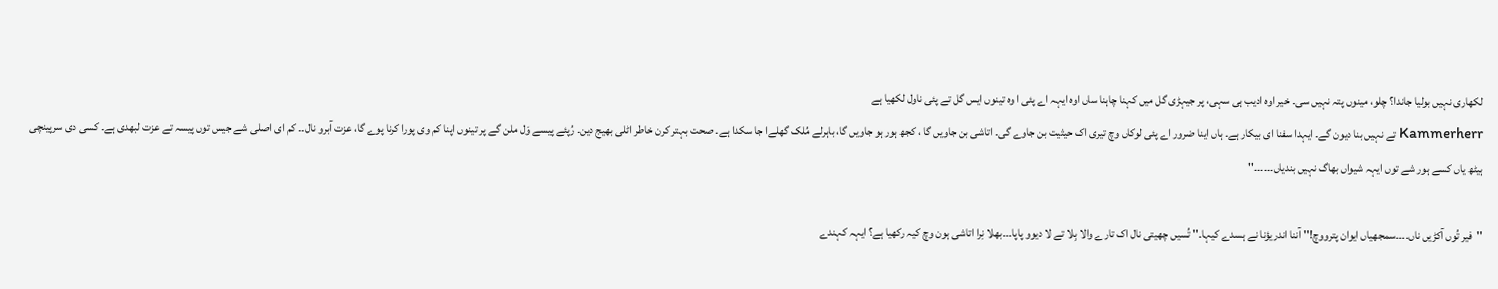لکھاری نہیں بولیا جاندا؟ چلو، مینوں پتہ نہیں سی۔ خیر اوہ ادیب ہی سہی، پر جیہڑی گل میں کہنا چاہنا ساں اوہ ایہہ اے پئی ا وہ تینوں ایس گل تے پئی ناول لکھیا ہے
Kammerherr تے نہیں بنا دیون گے۔ ایہدا سفنا ای بیکار ہے۔ ہاں اینا ضرور اے پئی لوکاں وچ تیری اک حیثیت بن جاوے گی۔ اتاشی بن جاویں گا ، کجھ ہور ہو جاویں گا، باہرلے مُلک گھلےا جا سکدا ہے۔ صحت بہتر کرن خاطر اٹلی بھیج دین۔ رُپئے پیسے وَل ملن گے پر تینوں اپنا کم وی پورا کرنا پوے گا، عزت آبرو نال۔۔ کم ای اصلی شے جیس توں پیسہ تے عزت لبھدی ہے۔ کسی دی سرپینچی ہیٹھ یاں کسے ہور شے توں ایہہ شیواں بھاگ نہیں بندیاں۔۔۔۔۔۔''

''فیر تُوں آکڑیں ناں۔۔۔۔سمجھیاں ایوان پترووچ!'' آننا اندریؤنا نے ہسدے کیہا۔'' تُسیں چھیتی نال اک تارے والا بِلا تے لا دیوو پاپا۔۔۔بھلا نِرا اتاشی ہون وچ کیہ رکھیا ہے؟ ایہہ کہندے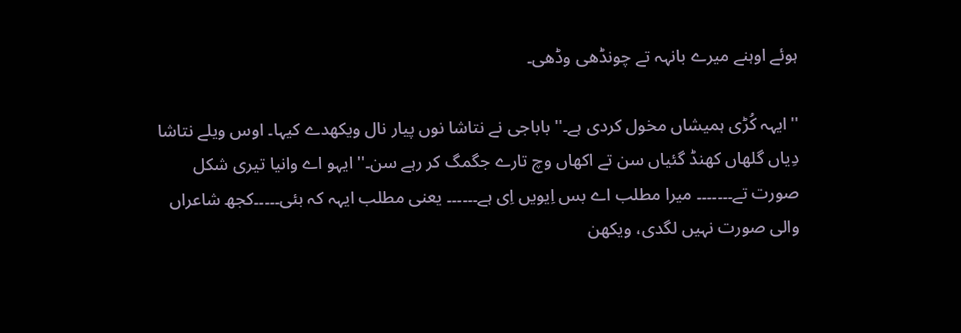ہوئے اوہنے میرے بانہہ تے چونڈھی وڈھی۔

''ایہہ کُڑی ہمیشاں مخول کردی ہے۔'' باباجی نے نتاشا نوں پیار نال ویکھدے کیہا۔ اوس ویلے نتاشا دِیاں گلھاں کھنڈ گئیاں سن تے اکھاں وچ تارے جگمگ کر رہے سن۔''ایہو اے وانیا تیری شکل صورت تے۔۔۔۔۔۔۔ میرا مطلب اے بس اِیویں اِی ہے۔۔۔۔۔۔ یعنی مطلب ایہہ کہ بئی۔۔۔۔۔کجھ شاعراں والی صورت نہیں لگدی، ویکھن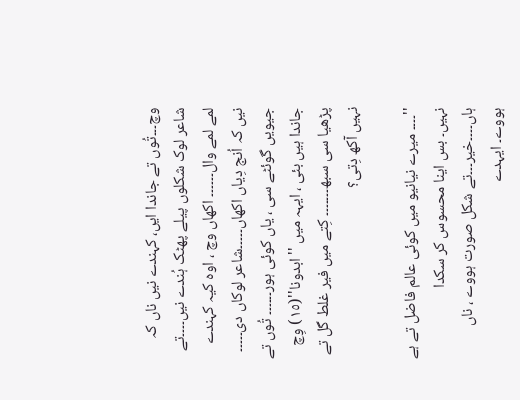وچ۔۔۔تُوں تے جاندا ایں، کہندے نیں ناں کہ شاعر لوک شکلوں پیلے پھٹک ہُندے نیں۔۔۔۔تے لمے لمے وال۔۔۔۔۔۔ اکھاں وچ ، اوہ کیہ کہندے نیں کہ اُنج دِیاں اکھاں۔۔۔۔۔شاعر لوکاں دی۔۔۔۔۔ جیویں گوئٹے سی ، یاں کوئی ہور۔۔۔۔۔۔ تُوں تے جاندا ہیں بئی ، ایہہ میں ''ابدونا''(١٥) وِچ پڑھیا سی سبھ۔۔۔۔۔۔۔ کِتے میں فیر غلط گل تے نہیں آکھ دِتی؟

''۔۔۔۔ میرے نیانیو میں کوئی عالم فاضل تے ہے نہیں۔ بس اینا محسوس کر سکدا ہاں۔۔۔۔خیر۔۔۔تے شکل صورت ہووے ، ناں ہووے۔ ایہدے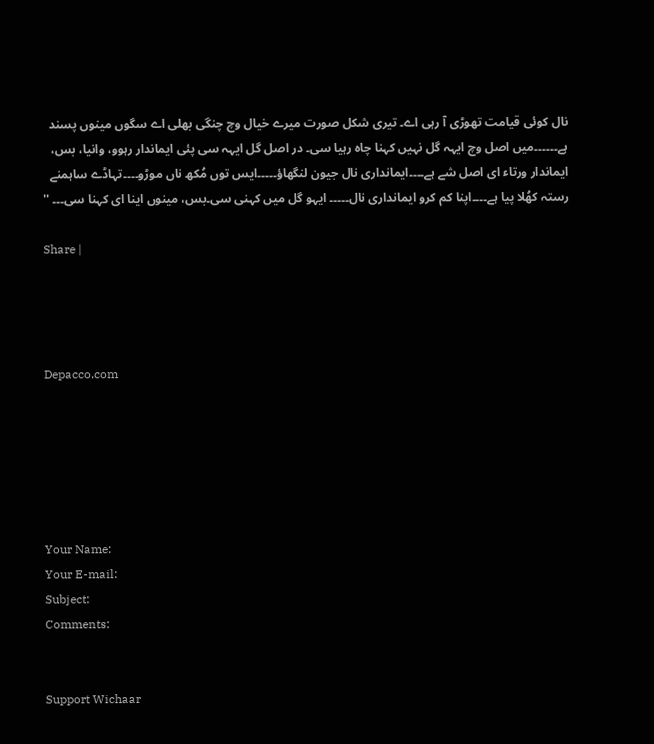نال کوئی قیامت تھوڑی آ رہی اے۔ تیری شکل صورت میرے خیال وچ چنگی بھلی اے سگوں مینوں پسند ہے۔۔۔۔۔۔میں اصل وچ ایہہ گل نہیں کہنا چاہ رہیا سی۔ در اصل گل ایہہ سی پئی ایماندار رہوو، وانیا، بس، ایماندار ورتاء ای اصل شے ہے۔۔۔۔ایمانداری نال جیون لنگھاؤ۔۔۔۔۔ایس توں مُکھ ناں موڑو۔۔۔۔تہاڈے ساہمنے رستہ کھُلا پیا ہے۔۔۔۔اپنا کم کرو ایمانداری نال۔۔۔۔۔ ایہو گل میں کہنی سی۔بس، مینوں اینا ای کہنا سی۔۔۔ ''

Share |




Depacco.com






Your Name:
Your E-mail:
Subject:
Comments:


Support Wichaar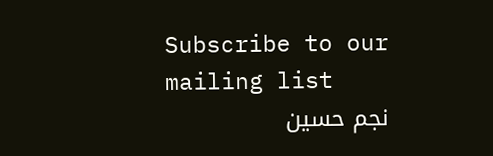Subscribe to our mailing list
نجم حسین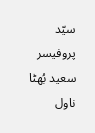سیّد
پروفیسر سعید بُھٹا
ناول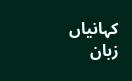کہانیاں
زبان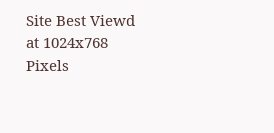Site Best Viewd at 1024x768 Pixels